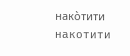нако̀тити
накотити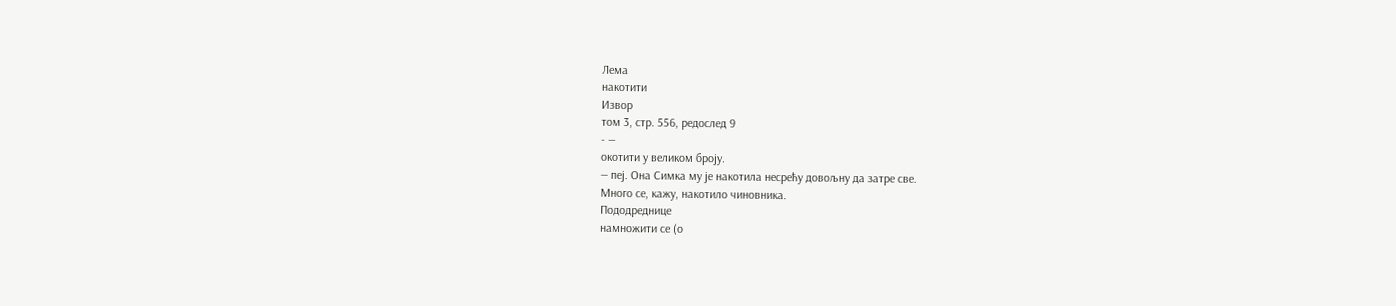Лема
накотити
Извор
том 3, стр. 556, редослед 9
- —
окотити у великом броју.
— пеј. Она Симка му је накотила несрећу довољну да затре све.
Много се, кажу, накотило чиновника.
Пододреднице
намножити се (о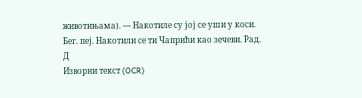животињама). — Накотиле су јој се уши у коси. Бег. пеј. Накотили се ти Чаприћи као зечеви. Рад. Д
Изворни текст (OCR)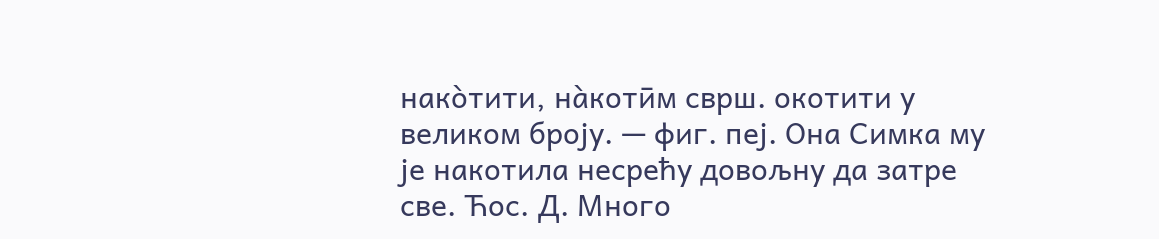нако̀тити, на̀котӣм сврш. окотити у великом броју. — фиг. пеј. Она Симка му је накотила несрећу довољну да затре све. Ћос. Д. Много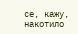се, кажу, накотило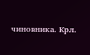чиновника. Крл.